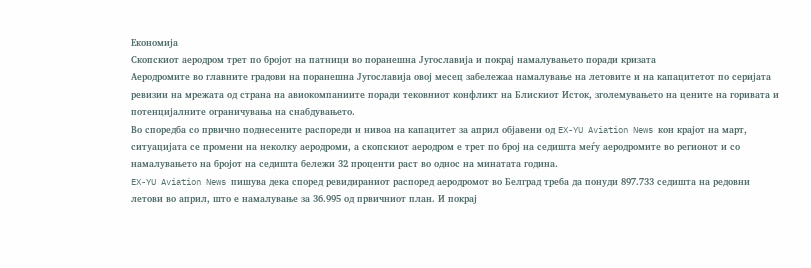Економија
Скопскиот аеродром трет по бројот на патници во поранешна Југославија и покрај намалувањето поради кризата
Аеродромите во главните градови на поранешна Југославија овој месец забележаа намалување на летовите и на капацитетот по серијата ревизии на мрежата од страна на авиокомпаниите поради тековниот конфликт на Блискиот Исток, зголемувањето на цените на горивата и потенцијалните ограничувања на снабдувањето.
Во споредба со првично поднесените распореди и нивоа на капацитет за април објавени од EX-YU Aviation News кон крајот на март, ситуацијата се промени на неколку аеродроми, а скопскиот аеродром е трет по број на седишта меѓу аеродромите во регионот и со намалувањето на бројот на седишта бележи 32 проценти раст во однос на минатата година.
EX-YU Aviation News пишува дека според ревидираниот распоред аеродромот во Белград треба да понуди 897.733 седишта на редовни летови во април, што е намалување за 36.995 од првичниот план. И покрај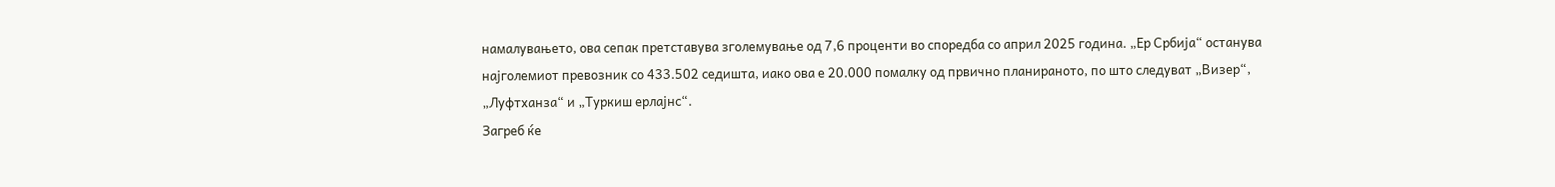намалувањето, ова сепак претставува зголемување од 7,6 проценти во споредба со април 2025 година. „Ер Србија“ останува најголемиот превозник со 433.502 седишта, иако ова е 20.000 помалку од првично планираното, по што следуват „Визер“, „Луфтханза“ и „Туркиш ерлајнс“.
Загреб ќе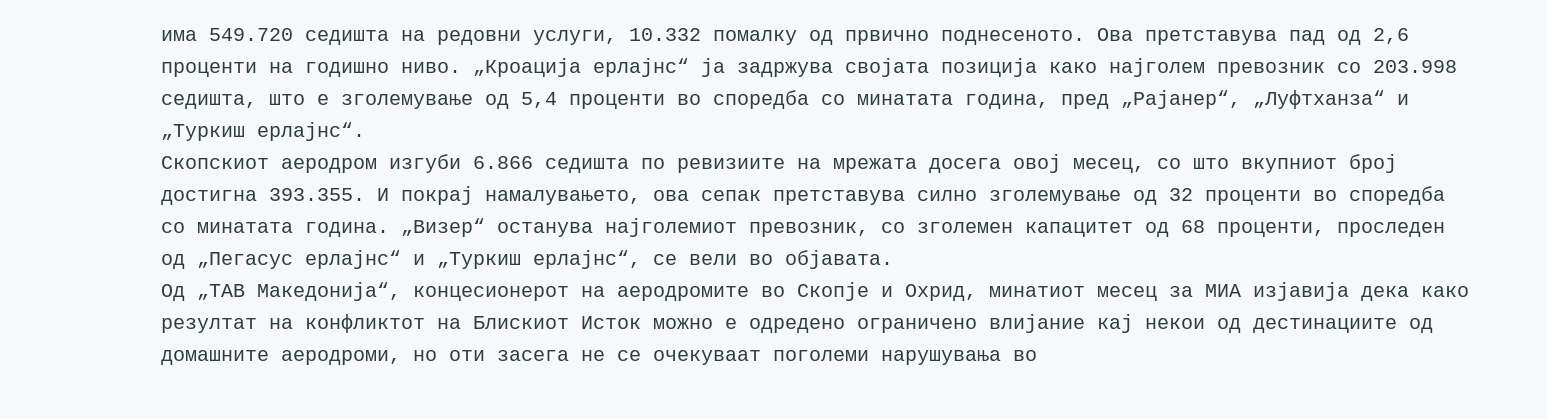има 549.720 седишта на редовни услуги, 10.332 помалку од првично поднесеното. Ова претставува пад од 2,6 проценти на годишно ниво. „Кроација ерлајнс“ ја задржува својата позиција како најголем превозник со 203.998 седишта, што е зголемување од 5,4 проценти во споредба со минатата година, пред „Рајанер“, „Луфтханза“ и „Туркиш ерлајнс“.
Скопскиот аеродром изгуби 6.866 седишта по ревизиите на мрежата досега овој месец, со што вкупниот број достигна 393.355. И покрај намалувањето, ова сепак претставува силно зголемување од 32 проценти во споредба со минатата година. „Визер“ останува најголемиот превозник, со зголемен капацитет од 68 проценти, проследен од „Пегасус ерлајнс“ и „Туркиш ерлајнс“, се вели во објавата.
Од „ТАВ Македонија“, концесионерот на аеродромите во Скопје и Охрид, минатиот месец за МИА изјавија дека како резултат на конфликтот на Блискиот Исток можно е одредено ограничено влијание кај некои од дестинациите од домашните аеродроми, но оти засега не се очекуваат поголеми нарушувања во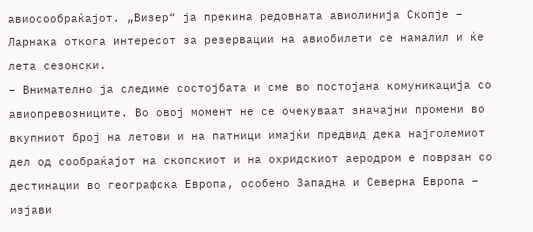авиосообраќајот. „Визер“ ја прекина редовната авиолинија Скопје – Ларнака откога интересот за резервации на авиобилети се намалил и ќе лета сезонски.
– Внимателно ја следиме состојбата и сме во постојана комуникација со авиопревозниците. Во овој момент не се очекуваат значајни промени во вкупниот број на летови и на патници имајќи предвид дека најголемиот дел од сообраќајот на скопскиот и на охридскиот аеродром е поврзан со дестинации во географска Европа, особено Западна и Северна Европа – изјави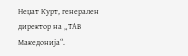Неџат Курт, генерален директор на „ТАВ Македонија“.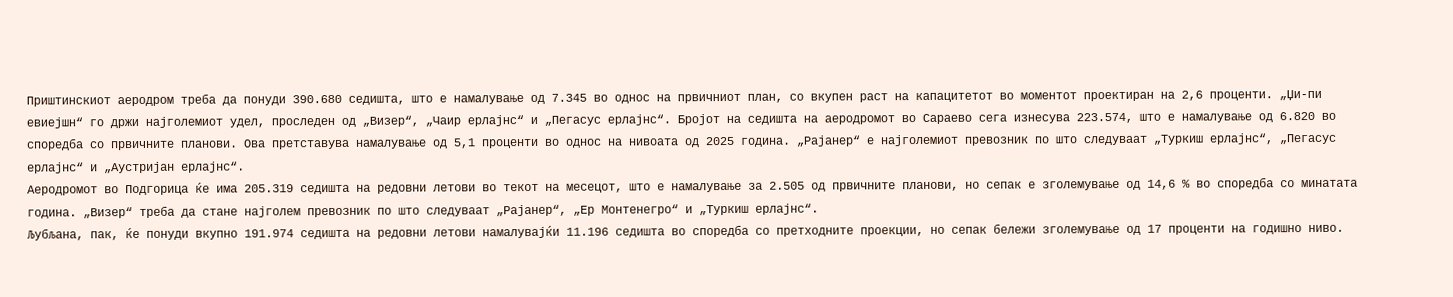Приштинскиот аеродром треба да понуди 390.680 седишта, што е намалување од 7.345 во однос на првичниот план, со вкупен раст на капацитетот во моментот проектиран на 2,6 проценти. „Џи-пи евиејшн“ го држи најголемиот удел, проследен од „Визер“, „Чаир ерлајнс“ и „Пегасус ерлајнс“. Бројот на седишта на аеродромот во Сараево сега изнесува 223.574, што е намалување од 6.820 во споредба со првичните планови. Ова претставува намалување од 5,1 проценти во однос на нивоата од 2025 година. „Рајанер“ е најголемиот превозник по што следуваат „Туркиш ерлајнс“, „Пегасус ерлајнс“ и „Аустријан ерлајнс“.
Аеродромот во Подгорица ќе има 205.319 седишта на редовни летови во текот на месецот, што е намалување за 2.505 од првичните планови, но сепак е зголемување од 14,6 % во споредба со минатата година. „Визер“ треба да стане најголем превозник по што следуваат „Рајанер“, „Ер Монтенегро“ и „Туркиш ерлајнс“.
Љубљана, пак, ќе понуди вкупно 191.974 седишта на редовни летови намалувајќи 11.196 седишта во споредба со претходните проекции, но сепак бележи зголемување од 17 проценти на годишно ниво.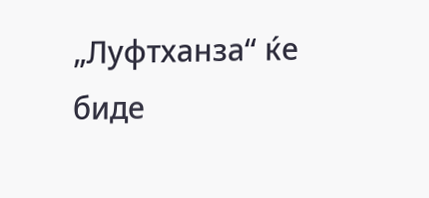„Луфтханза“ ќе биде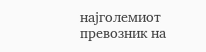најголемиот превозник на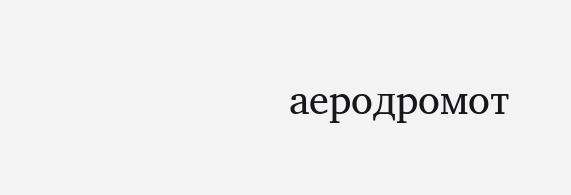аеродромот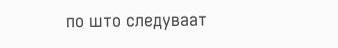по што следуваат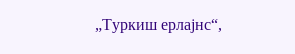„Туркиш ерлајнс“,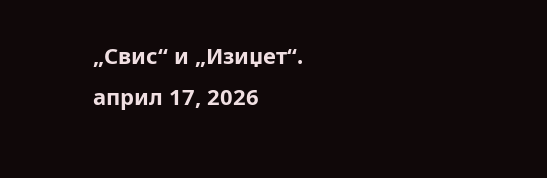„Свис“ и „Изиџет“.
април 17, 2026